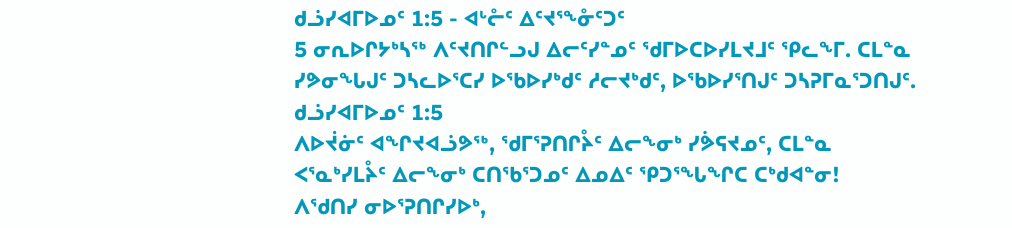ᑯᓘᓯᐊᒥᐅᓄᑦ 1:5 - ᐊᒡᓔᑦ ᐃᑦᔪᕐᖕᓁᑦᑐᑦ
5 ᓂᕆᐅᒋᔭᒃᓴᖅ ᐱᑦᔪᑎᒋᓪᓗᒍ ᐃᓕᑦᓯᓐᓄᑦ ᖁᒥᐅᑕᐅᓯᒪᔪᒧᑦ ᕿᓚᖕᒥ. ᑕᒪᓐᓇ ᓯᕗᓂᖓᒍᑦ ᑐᓴᓚᐅᕐᑕᓯ ᐅᖃᐅᓯᒃᑯᑦ ᓱᓕᔪᒃᑯᑦ, ᐅᖃᐅᓯᕐᑎᒍᑦ ᑐᓴᕈᒥᓇᕐᑐᑎᒍᑦ.
ᑯᓘᓯᐊᒥᐅᓄᑦ 1:5
ᐱᐅᔫᓃᑦ ᐊᖏᔪᐊᓘᕗᖅ, ᖁᒥᕐᕈᑎᒋᔧᑦ ᐃᓕᖕᓂᒃ ᓯᕘᕋᔪᓄᑦ, ᑕᒪᓐᓇ ᐸᕐᓇᒃᓯᒪᔧᑦ ᐃᓕᖕᓂᒃ ᑕᑎᖃᕐᑐᓄᑦ ᐃᓄᐃᑦ ᕿᑐᕐᖓᖏᑕ ᑕᒃᑯᐊᓐᓂ!
ᐱᖁᑎᓯ ᓂᐅᕐᕈᑎᒋᓯᐅᒃ,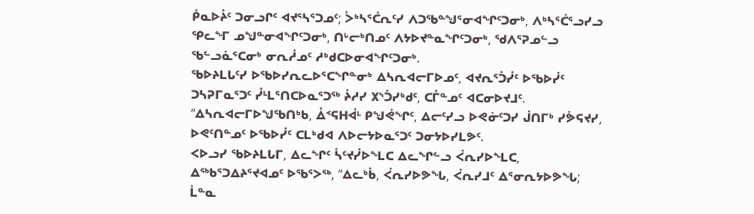ᑮᓇᐅᔧᑦ ᑐᓂᓗᒋᑦ ᐊᔪᕐᓴᕐᑐᓄᑦ; ᐴᒃᓴᕐᑖᕆᑦᓯ ᐱᑐᖃᓐᖑᕐᓂᐊᖏᑦᑐᓂᒃ, ᐱᒃᓴᕐᑖᕐᓗᓯᓗ ᕿᓚᖕᒥ ᓄᖑᓐᓂᐊᖏᑦᑐᓂᒃ, ᑎᒡᓕᒃᑎᓄᑦ ᐱᔭᐅᔪᓐᓇᖏᑦᑐᓂᒃ, ᖁᐱᕐᕈᓄᓪᓗ ᖃᓪᓗᓈᕐᑕᓂᒃ ᓂᕆᓲᓄᑦ ᓱᒃᑯᑕᐅᓂᐊᖏᑦᑐᓂᒃ.
ᖃᐅᔨᒪᒐᑦᓯ ᐅᖃᐅᓯᕆᓚᐅᕐᑕᖏᓐᓂᒃ ᐃᓴᕆᐊᓕᒥᐅᓄᑦ, ᐊᔪᕆᕐᑑᓰᑦ ᐅᖃᐅᓰᑦ ᑐᓴᕈᒥᓇᕐᑐᑦ ᓮᒻᒪᕐᑎᑕᐅᓇᕐᑐᖅ ᔩᓱᓯ ᙭ᔅᑑᓯᒃᑯᑦ, ᑕᒤᓐᓄᑦ ᐊᑕᓂᐅᔪᒧᑦ.
“ᐃᓴᕆᐊᓕᒥᐅᖑᖃᑎᒃᑲ, ᐂᑉᕋᕼᐋᒻ ᑭᖑᕚᖏᑦ, ᐃᓕᑦᓯᓗ ᐅᕙᓃᑦᑐᓯ ᒎᑎᒥᒃ ᓯᕘᕋᔪᓯ, ᐅᕙᑦᑎᓐᓄᑦ ᐅᖃᐅᓰᑦ ᑕᒪᒃᑯᐊ ᐱᐅᓕᔭᐅᓇᕐᑐᑦ ᑐᓂᔭᐅᓯᒪᕗᑦ.
ᐸᐅᓗᓯ ᖃᐅᔨᒪᒐᒥ, ᐃᓚᖏᑦ ᓵᑦᔪᓰᐅᖕᒪᑕ ᐃᓚᖏᓪᓗ ᐹᕆᓯᐅᖕᒪᑕ, ᐃᖅᑲᕐᑐᐃᔨᕐᔪᐊᓄᑦ ᐅᖃᕐᐳᖅ, “ᐃᓚᒃᑳ, ᐹᕆᓯᐅᕗᖓ, ᐹᕆᓯᒧᑦ ᐃᕐᓂᕆᔭᐅᕗᖓ; ᒫᓐᓇ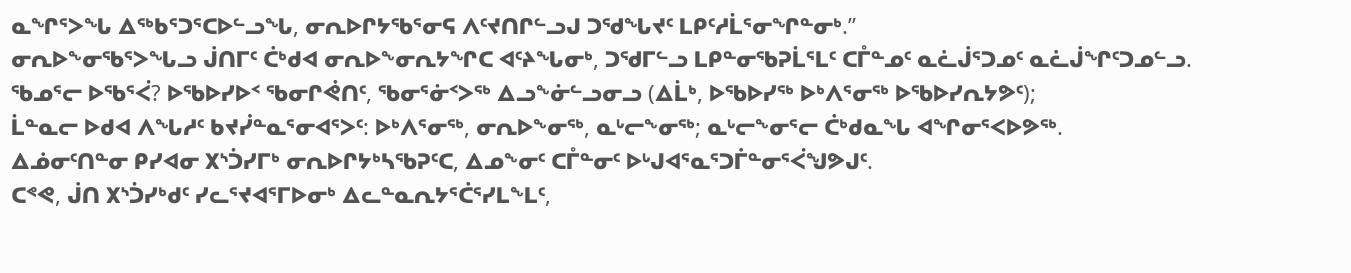ᓇᖏᕐᐳᖓ ᐃᖅᑲᕐᑐᕐᑕᐅᓪᓗᖓ, ᓂᕆᐅᒋᔭᖃᕐᓂᕋ ᐱᑦᔪᑎᒋᓪᓗᒍ ᑐᖁᖓᔪᑦ ᒪᑭᑦᓱᒫᕐᓂᖏᓐᓂᒃ.”
ᓂᕆᐅᖕᓂᖃᕐᐳᖓᓗ ᒎᑎᒥᑦ ᑖᒃᑯᐊ ᓂᕆᐅᖕᓂᕆᔭᖏᑕ ᐊᑦᔨᖓᓂᒃ, ᑐᖁᒥᓪᓗ ᒪᑭᓐᓂᖃᕈᒫᕐᒪᑦ ᑕᒤᓐᓄᑦ ᓇᓛᒎᕐᑐᓄᑦ ᓇᓛᒎᖏᑦᑐᓄᓪᓗ.
ᖃᓄᕐᓕ ᐅᖃᕐᐹ? ᐅᖃᐅᓯᐅᑉ ᖃᓂᒋᕚᑎᑦ, ᖃᓂᕐᓃᑉᐳᖅ ᐃᓗᖕᓃᓪᓗᓂᓗ (ᐃᒫᒃ, ᐅᖃᐅᓯᖅ ᐅᒃᐱᕐᓂᖅ ᐅᖃᐅᓯᕆᔭᕗᑦ);
ᒫᓐᓇᓕ ᐅᑯᐊ ᐱᖓᓱᑦ ᑲᔪᓰᓐᓇᕐᓂᐊᕐᐳᑦ: ᐅᒃᐱᕐᓂᖅ, ᓂᕆᐅᖕᓂᖅ, ᓇᒡᓕᖕᓂᖅ; ᓇᒡᓕᖕᓂᕐᓕ ᑖᒃᑯᓇᖓ ᐊᖏᓂᕐᐸᐅᕗᖅ.
ᐃᓅᓂᑦᑎᓐᓂ ᑭᓯᐊᓂ ᙭ᔅᑑᓯᒥᒃ ᓂᕆᐅᒋᔭᒃᓴᖃᕈᑦᑕ, ᐃᓄᖕᓂᑦ ᑕᒤᓐᓂᑦ ᐅᒡᒍᐊᕐᓇᕐᑐᒦᓐᓂᕐᐹᖑᕗᒍᑦ.
ᑕᕝᕙ, ᒎᑎ ᙭ᔅᑑᓯᒃᑯᑦ ᓯᓚᕐᔪᐊᕐᒥᐅᓂᒃ ᐃᓚᓐᓇᕆᔭᕐᑖᕐᓯᒪᖕᒪᑦ,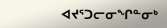ᐊᔪᕐᑐᓕᓂᖏᓐᓂᒃ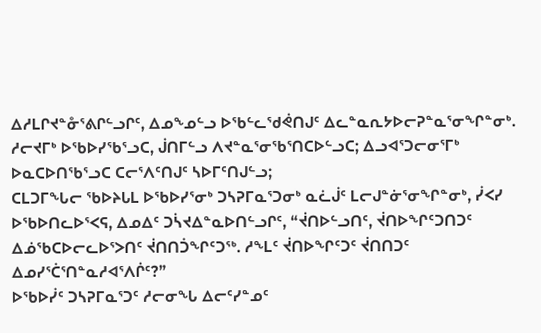ᐃᓱᒪᒋᔪᓐᓁᕐᕕᒋᓪᓗᒋᑦ, ᐃᓄᖕᓄᓪᓗ ᐅᖃᓪᓚᖁᕚᑎᒍᑦ ᐃᓚᓐᓇᕆᔭᐅᓕᕈᓐᓇᕐᓂᖏᓐᓂᒃ.
ᓱᓕᔪᒥᒃ ᐅᖃᐅᓯᖃᕐᓗᑕ, ᒎᑎᒥᓪᓗ ᐱᔪᓐᓇᕐᓂᖃᕐᑎᑕᐅᓪᓗᑕ; ᐃᓗᐊᕐᑐᓕᓂᕐᒥᒃ ᐅᓇᑕᐅᑎᖃᕐᓗᑕ ᑕᓕᕐᐱᑦᑎᒍᑦ ᓴᐅᒥᑦᑎᒍᓪᓗ;
ᑕᒪᑐᒥᖓᓕ ᖃᐅᔨᒐᒪ ᐅᖃᐅᓯᕐᓂᒃ ᑐᓴᕈᒥᓇᕐᑐᓂᒃ ᓇᓛᒎᑦ ᒪᓕᒍᓐᓃᕐᓂᖏᓐᓂᒃ, ᓰᐸᓯ ᐅᖃᐅᑎᓚᐅᕐᐸᕋ, ᐃᓄᐃᑦ ᑐᓵᔪᐃᓐᓇᐅᑎᓪᓗᒋᑦ, “ᔫᑎᐅᓪᓗᑎᑦ, ᔫᑎᐅᖏᑦᑐᑎᑐᑦ ᐃᓅᖃᑕᐅᓕᓚᐅᕐᐳᑎᑦ ᔫᑎᑎᑑᖏᑦᑐᖅ. ᓱᖕᒪᑦ ᔫᑎᐅᖏᑦᑐᑦ ᔫᑎᑎᑐᑦ ᐃᓄᓯᕐᑖᕐᑎᓐᓇᓱᐊᕐᐱᒌᑦ?”
ᐅᖃᐅᓰᑦ ᑐᓴᕈᒥᓇᕐᑐᑦ ᓱᓕᓂᖓ ᐃᓕᑦᓯᓐᓄᑦ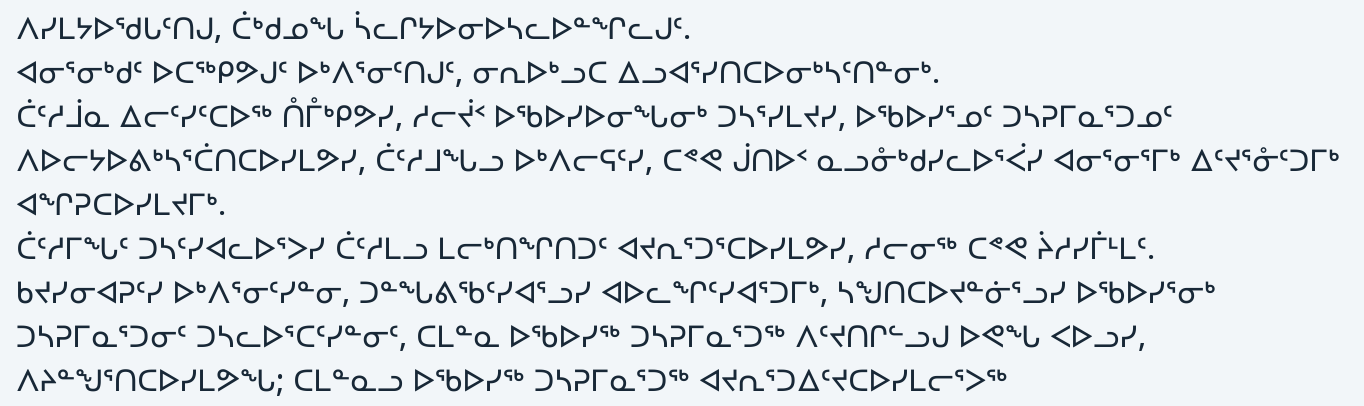ᐱᓯᒪᔭᐅᖁᒐᑦᑎᒍ, ᑖᒃᑯᓄᖓ ᓵᓚᒋᔭᐅᓂᐅᓴᓚᐅᓐᖏᓚᒍᑦ.
ᐊᓂᕐᓂᒃᑯᑦ ᐅᑕᖅᑭᕗᒍᑦ ᐅᒃᐱᕐᓂᑦᑎᒍᑦ, ᓂᕆᐅᒃᓗᑕ ᐃᓗᐊᕐᓯᑎᑕᐅᓂᒃᓴᑦᑎᓐᓂᒃ.
ᑖᑦᓱᒨᓇ ᐃᓕᑦᓯᑦᑕᐅᖅ ᑍᒤᒃᑭᕗᓯ, ᓱᓕᔫᑉ ᐅᖃᐅᓯᐅᓂᖓᓂᒃ ᑐᓴᕐᓯᒪᔪᓯ, ᐅᖃᐅᓯᕐᓄᑦ ᑐᓴᕈᒥᓇᕐᑐᓄᑦ ᐱᐅᓕᔭᐅᕕᒃᓴᕐᑖᑎᑕᐅᓯᒪᕗᓯ, ᑖᑦᓱᒧᖓᓗ ᐅᒃᐱᓕᕋᑦᓯ, ᑕᕝᕙ ᒎᑎᐅᑉ ᓇᓗᓁᒃᑯᓯᓚᐅᕐᐹᓯ ᐊᓂᕐᓂᕐᒥᒃ ᐃᑦᔪᕐᓁᑦᑐᒥᒃ ᐊᖏᕈᑕᐅᓯᒪᔪᒥᒃ.
ᑖᑦᓱᒥᖓᑦ ᑐᓴᑦᓯᐊᓚᐅᕐᐳᓯ ᑖᑦᓱᒪᓗ ᒪᓕᒃᑎᖏᑎᑐᑦ ᐊᔪᕆᕐᑐᕐᑕᐅᓯᒪᕗᓯ, ᓱᓕᓂᖅ ᑕᕝᕙ ᔩᓱᓯᒦᒻᒪᑦ.
ᑲᔪᓯᓂᐊᕈᑦᓯ ᐅᒃᐱᕐᓂᑦᓯᓐᓂ, ᑐᓐᖓᕕᖃᑦᓯᐊᕐᓗᓯ ᐊᐅᓚᖏᑦᓯᐊᕐᑐᒥᒃ, ᓴᖑᑎᑕᐅᔪᓐᓃᕐᓗᓯ ᐅᖃᐅᓯᕐᓂᒃ ᑐᓴᕈᒥᓇᕐᑐᓂᑦ ᑐᓴᓚᐅᕐᑕᑦᓯᓐᓂᑦ, ᑕᒪᓐᓇ ᐅᖃᐅᓯᖅ ᑐᓴᕈᒥᓇᕐᑐᖅ ᐱᑦᔪᑎᒋᓪᓗᒍ ᐅᕙᖓ ᐸᐅᓗᓯ, ᐱᔨᓐᖑᕐᑎᑕᐅᓯᒪᕗᖓ; ᑕᒪᓐᓇᓗ ᐅᖃᐅᓯᖅ ᑐᓴᕈᒥᓇᕐᑐᖅ ᐊᔪᕆᕐᑐᐃᑦᔪᑕᐅᓯᒪᓕᕐᐳᖅ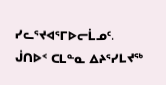ᓯᓚᕐᔪᐊᕐᒥᐅᓕᒫᓄᑦ.
ᒎᑎᐅᑉ ᑕᒪᓐᓇ ᐃᔨᕐᓯᒪᔪᖅ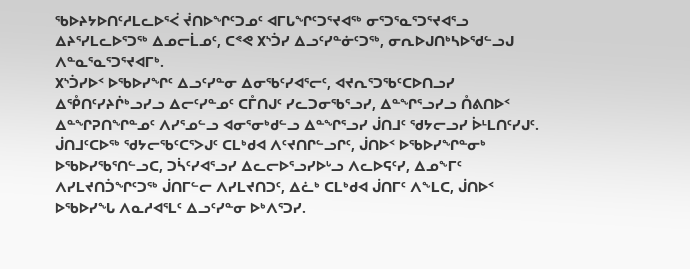ᖃᐅᔨᔭᐅᑎᑦᓱᒪᓚᐅᕐᐹ ᔫᑎᐅᖏᑦᑐᓄᑦ ᐊᒥᒐᖏᑦᑐᕐᔪᐊᖅ ᓂᕐᑐᕐᓇᕐᑐᕐᔪᐊᕐᓗ ᐃᔨᕐᓯᒪᓚᐅᕐᑐᖅ ᐃᓄᓕᒫᓄᑦ, ᑕᕝᕙ ᙭ᔅᑑᓯ ᐃᓗᑦᓯᓐᓃᑦᑐᖅ, ᓂᕆᐅᒍᑎᒃᓴᐅᖁᓪᓗᒍ ᐱᓐᓇᕐᓇᕐᑐᕐᔪᐊᒥᒃ.
᙭ᔅᑑᓯᐅᑉ ᐅᖃᐅᓯᖏᑦ ᐃᓗᑦᓯᓐᓂ ᐃᓂᖃᑦᓯᐊᕐᓕᑦ, ᐊᔪᕆᕐᑐᖃᑦᑕᐅᑎᓗᓯ ᐃᕾᑎᑦᓯᔨᒌᒃᓗᓯᓗ ᐃᓕᑦᓯᓐᓄᑦ ᑕᒤᑎᒍᑦ ᓯᓚᑐᓂᖃᕐᓗᓯ, ᐃᓐᖏᕐᓗᓯᓗ ᑍᕕᑎᐅᑉ ᐃᓐᖏᕈᑎᖏᓐᓄᑦ ᐱᓯᕐᓄᓪᓗ ᐊᓂᕐᓂᒃᑯᓪᓗ ᐃᓐᖏᕐᓗᓯ ᒎᑎᒧᑦ ᖁᔭᓕᓗᓯ ᐆᒻᒪᑎᑦᓯᒍᑦ.
ᒎᑎᒧᑦᑕᐅᖅ ᖁᔭᓕᖃᑦᑕᕐᐳᒍᑦ ᑕᒪᒃᑯᐊ ᐱᑦᔪᑎᒋᓪᓗᒋᑦ, ᒎᑎᐅᑉ ᐅᖃᐅᓯᖏᓐᓂᒃ ᐅᖃᐅᓯᖃᕐᑎᓪᓗᑕ, ᑐᓵᑦᓯᐊᕐᓗᓯ ᐃᓚᓕᐅᕐᓗᓯᐅᒡᓗ ᐱᓚᐅᕋᑦᓯ, ᐃᓄᖕᒥᑦ ᐱᓯᒪᔪᑎᑑᖏᑦᑐᖅ ᒎᑎᒥᓪᓕ ᐱᓯᒪᔪᑎᑐᑦ, ᐃᓛᒃ ᑕᒪᒃᑯᐊ ᒎᑎᒥᑦ ᐱᖕᒪᑕ, ᒎᑎᐅᑉ ᐅᖃᐅᓯᖓ ᐱᓇᓱᐊᕐᒪᑦ ᐃᓗᑦᓯᓐᓂ ᐅᒃᐱᕐᑐᓯ.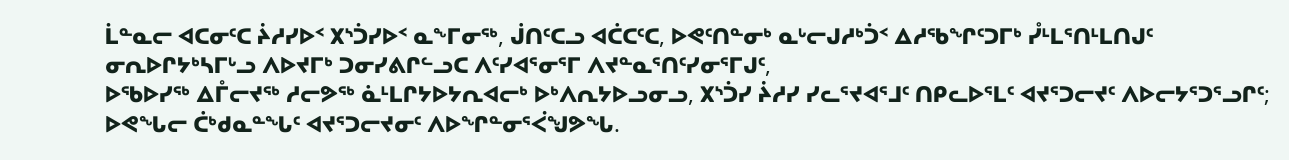ᒫᓐᓇᓕ ᐊᑕᓂᑦᑕ ᔩᓱᓯᐅᑉ ᙭ᔅᑑᓯᐅᑉ ᓇᖕᒥᓂᖅ, ᒎᑎᑦᑕᓗ ᐊᑖᑕᑦᑕ, ᐅᕙᑦᑎᓐᓂᒃ ᓇᒡᓕᒍᓱᒃᑑᑉ ᐃᓱᖃᖏᑦᑐᒥᒃ ᓮᒻᒪᕐᑎᒻᒪᑎᒍᑦ ᓂᕆᐅᒋᔭᒃᓴᒥᒡᓗ ᐱᐅᔪᒥᒃ ᑐᓂᓯᕕᒋᓪᓗᑕ ᐱᑦᓯᐊᕐᓂᕐᒥ ᐱᔪᓐᓇᕐᑎᑦᓯᓂᕐᒥᒍᑦ,
ᐅᖃᐅᓯᖅ ᐃᒤᓕᔪᖅ ᓱᓕᕗᖅ ᓈᒻᒪᒋᔭᐅᔭᕆᐊᓕᒃ ᐅᒃᐱᕆᔭᐅᓗᓂᓗ, ᙭ᔅᑑᓯ ᔩᓱᓯ ᓯᓚᕐᔪᐊᕐᒧᑦ ᑎᑭᓚᐅᕐᒪᑦ ᐊᔪᕐᑐᓕᔪᑦ ᐱᐅᓕᔭᕐᑐᕐᓗᒋᑦ; ᐅᕙᖓᓕ ᑖᒃᑯᓇᓐᖓᑦ ᐊᔪᕐᑐᓕᔪᓂᑦ ᐱᐅᖏᓐᓂᕐᐹᖑᕗᖓ.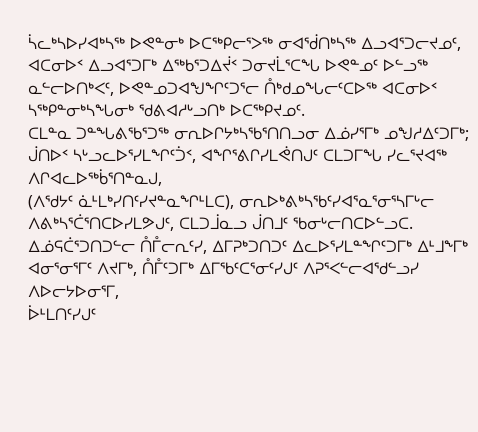ᓵᓚᒃᓴᐅᓯᐊᒃᓴᖅ ᐅᕙᓐᓂᒃ ᐅᑕᖅᑭᓕᕐᐳᖅ ᓂᐊᖂᑎᒃᓴᖅ ᐃᓗᐊᕐᑐᓕᔪᓄᑦ, ᐊᑕᓂᐅᑉ ᐃᓗᐊᕐᑐᒥᒃ ᐃᖅᑲᕐᑐᐃᔫᑉ ᑐᓂᔪᒫᕐᑕᖓ ᐅᕙᓐᓄᑦ ᐅᓪᓗᖅ ᓇᓪᓕᐅᑎᒃᐸᑦ, ᐅᕙᓐᓄᑐᐊᖑᖏᑦᑐᕐᓕ ᑍᒃᑯᓄᖓᓕᑦᑕᐅᖅ ᐊᑕᓂᐅᑉ ᓴᖅᑭᓐᓂᒃᓴᖓᓂᒃ ᖁᕕᐊᓱᒡᓗᑎᒃ ᐅᑕᖅᑭᔪᓄᑦ.
ᑕᒪᓐᓇ ᑐᓐᖓᕕᖃᕐᑐᖅ ᓂᕆᐅᒋᔭᒃᓴᖃᕐᑎᑎᓗᓂ ᐃᓅᓯᕐᒥᒃ ᓄᖑᓱᐃᑦᑐᒥᒃ; ᒎᑎᐅᑉ ᓴᒡᓗᓚᐅᕐᓯᒪᖏᑦᑑᑉ, ᐊᖏᕐᕕᒋᓯᒪᕚᑎᒍᑦ ᑕᒪᑐᒥᖓ ᓯᓚᕐᔪᐊᖅ ᐱᒋᐊᓚᐅᖅᑳᕐᑎᓐᓇᒍ,
(ᐱᖁᔭᑦ ᓈᒻᒪᒃᓯᑎᑦᓯᔪᓐᓇᖏᒻᒪᑕ), ᓂᕆᐅᒃᕕᒃᓴᖃᑦᓯᐊᕐᓇᕐᓂᕐᓴᒥᒡᓕ ᐱᕕᒃᓴᕐᑖᕐᑎᑕᐅᓯᒪᕗᒍᑦ, ᑕᒪᑐᒨᓇᓗ ᒎᑎᒧᑦ ᖃᓂᒡᓕᑎᑕᐅᓪᓗᑕ.
ᐃᓅᕋᑖᕐᑐᑎᑐᓪᓕ ᑍᒤᓕᕆᑦᓯ, ᐃᒥᕈᒃᑐᑎᑐᑦ ᐃᓚᐅᕐᓯᒪᓐᖏᑦᑐᒥᒃ ᐃᒻᒧᖕᒥᒃ ᐊᓂᕐᓂᕐᒥᑦ ᐱᔪᒥᒃ, ᑍᒤᑦᑐᒥᒃ ᐃᒥᖃᑦᑕᕐᓂᑦᓯᒍᑦ ᐱᕈᕐᐸᓪᓕᐊᖁᓪᓗᓯ ᐱᐅᓕᔭᐅᓂᕐᒥ,
ᐆᒻᒪᑎᑦᓯᒍᑦ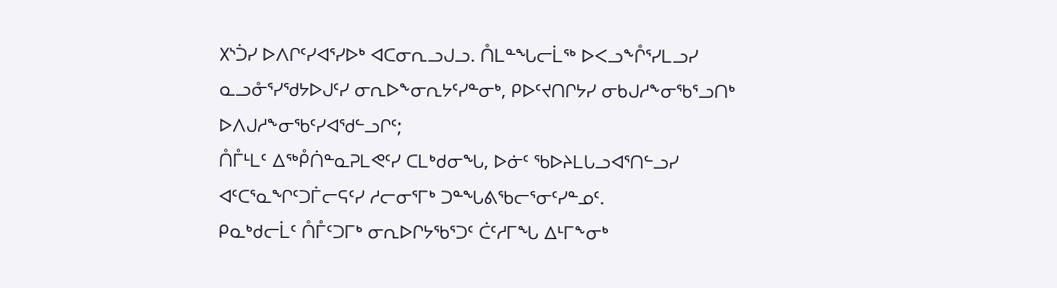᙭ᔅᑑᓯ ᐅᐱᒋᑦᓯᐊᕐᓯᐅᒃ ᐊᑕᓂᕆᓗᒍᓗ. ᑍᒪᓐᖓᓕᒫᖅ ᐅᐸᓗᖕᒊᕐᓯᒪᓗᓯ ᓇᓗᓁᕐᓯᖁᔭᐅᒍᑦᓯ ᓂᕆᐅᖕᓂᕆᔭᑦᓯᓐᓂᒃ, ᑭᐅᑦᔪᑎᒋᔭᓯ ᓂᑲᒍᓱᖕᓂᖃᕐᓗᑎᒃ ᐅᐱᒍᓱᖕᓂᖃᑦᓯᐊᖁᓪᓗᒋᑦ;
ᑍᒤᒻᒪᑦ ᐃᖅᑬᑏᓐᓇᕈᒪᕙᑦᓯ ᑕᒪᒃᑯᓂᖓ, ᐅᓃᑦ ᖃᐅᔨᒪᒐᓗᐊᕐᑎᓪᓗᓯ ᐊᑦᑕᕐᓇᖏᑦᑐᒦᓕᕋᑦᓯ ᓱᓕᓂᕐᒥᒃ ᑐᓐᖓᕕᖃᓕᕐᓂᑦᓯᓐᓄᑦ.
ᑭᓇᒃᑯᓕᒫᑦ ᑍᒤᑦᑐᒥᒃ ᓂᕆᐅᒋᔭᖃᕐᑐᑦ ᑖᑦᓱᒥᖓ ᐃᒻᒥᖕᓂᒃ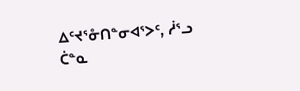ᐃᑦᔪᕐᓁᑎᓐᓂᐊᕐᐳᑦ, ᓲᕐᓗ ᑖᓐᓇ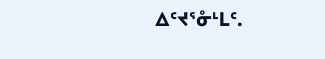ᐃᑦᔪᕐᓁᒻᒪᑦ.